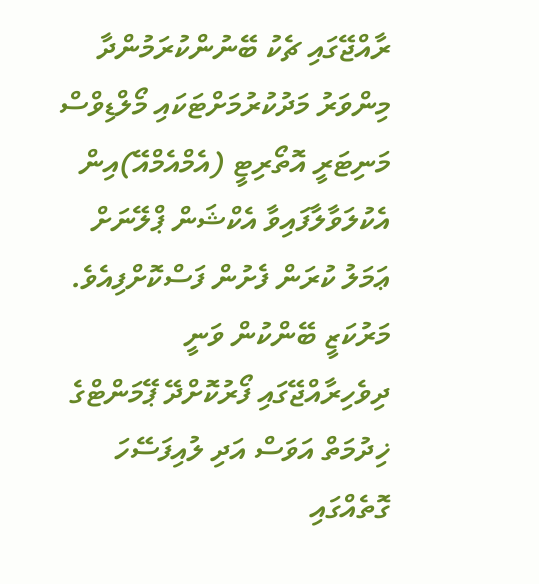ރާއްޖޭގައި ޗެކު ބޭނުންކުރަމުންދާ މިންވަރު މަދުކުރުމަށްޓަކައި މޯލްޑިވްސް މަނިޓަރީ އޮތޯރިޓީ (އެމްއެމްއޭ)އިން އެކުލަވާލާފައިވާ އެކްޝަން ޕްލޭނަށް ޢަމަލު ކުރަން ފެށުން ފަސްކޮށްފިއެވެ.
މަރުކަޒީ ބޭންކުން ވަނީ ދިވެހިރާއްޖޭގައި ފޯރުކޮށްދޭ ޕޭމަންޓްގެ ޚިދުމަތް އަވަސް އަދި ލުއިފަސޭހަ ގޮތެއްގައި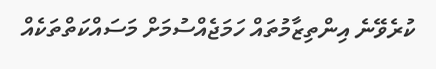ކުރެވޭނެ އިންތިޒާމުތައް ހަމަޖެއްސުމަށް މަސައްކަތްތަކެއް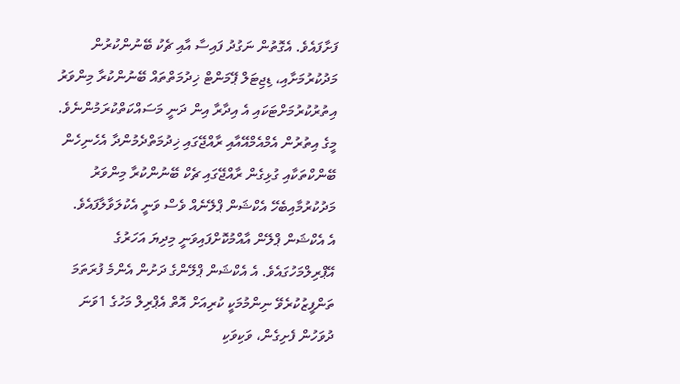ފަށާފައެވެ. އެގޮތުން ނަގުދު ފައިސާ އާއި ޗެކު ބޭނުންކުރުން މަދުކުރުމަށާއި، ޑިޖިޓަލް ޕޭމަންޓް ޚިދުމަތްތައް ބޭނުންކުރާ މިންވަރު އިތުރުކުރުމަށްޓަކައި އެ އިދާރާ އިން ދަނީ މަސައްކަތްކުރަމުންނެވެ. މީގެ އިތުރުން އެމްއެމްއޭއާއި ރާއްޖޭގައި ޚިދުމަތްދެމުންދާ އެހެނިހެން ބޭންކްތަކާއި ގުޅިގެން ރާއްޖޭގައި ޗެކް ބޭނުންކުރާ މިންވަރު މަދުކުރުމާއިބެހޭ އެކްޝަން ޕްލޭނެއް ވެސް ވަނީ އެކުލަވާލާފައެވެ.
އެ އެކްޝަން ޕްލޭން އާއްމުކޮށްފައިވަނީ މިދިޔަ އަހަރުގެ އޭޕްރިލްމަހުގައެވެ. އެ އެކްޝަން ޕްލޭންގެ ދަށުން އެންމެ ފުރަތަމަ ތަންފީޒުކުރެވޭ ނިންމުމަކީ ކުރިއަށް އޮތް އެޕްރިލް މަހުގެ 1ވަނަ ދުވަހުން ފެށިގެން، ވަކިވަކި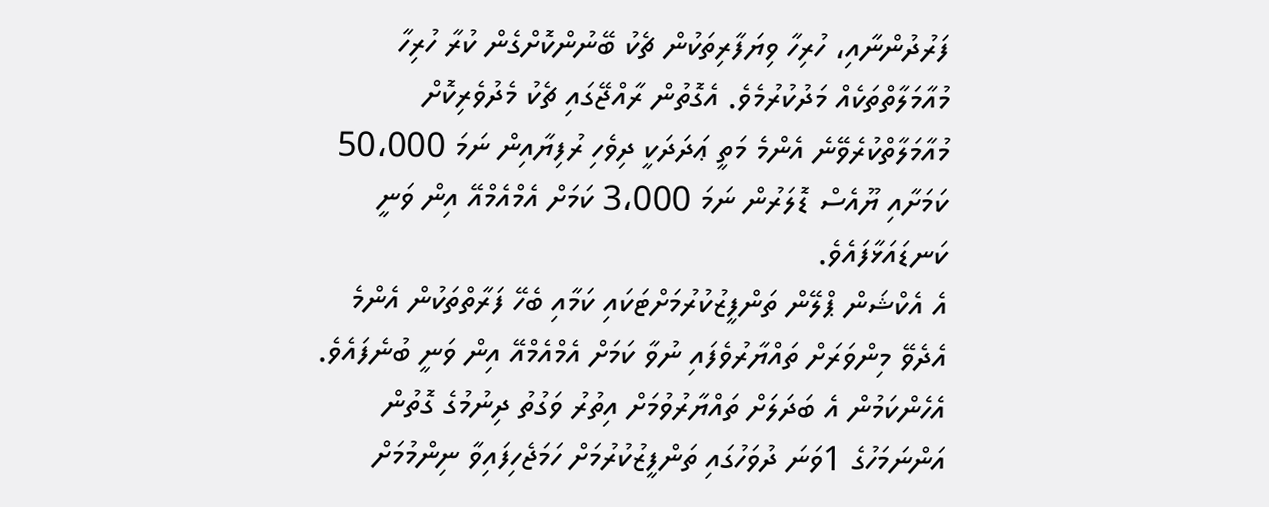ފަރުދުންނާއި، ހުރިހާ ވިޔަފާރިތަކުން ޗެކު ބޭނުންކޮށްގެން ކުރާ ހުރިހާ މުއާމަލާތްތަކެއް މަދުކުރުމެވެ. އެގޮތުން ރާއްޖޭގައި ޗެކު މެދުވެރިކޮށް މުއާމަލާތްކުރެވޭނެ އެންމެ މަތީ ޢަދަދަކީ ދިވެހި ރުފިޔާއިން ނަމަ 50،000 ކަމަށާއި ޔޫއެސް ޑޮލަރުން ނަމަ 3،000 ކަމަށް އެމްއެމްއޭ އިން ވަނީ ކަނޑައަޅާފައެވެ.
އެ އެކްޝަން ޕްލޭން ތަންފީޒުކުރުމަށްޓަކައި ކަމާއި ބެހޭ ފަރާތްތަކުން އެންމެ އެދެވޭ މިންވަރަށް ތައްޔާރުވެފައި ނުވާ ކަމަށް އެމްއެމްއޭ އިން ވަނީ ބުނެފައެވެ. އެހެންކަމުން އެ ބަދަލަށް ތައްޔާރުވުމަށް އިތުރު ވަގުތު ދިނުމުގެ ގޮތުން އަންނަމަހުގެ 1ވަނަ ދުވަހުގައި ތަންފީޒުކުރުމަށް ހަމަޖެހިފައިވާ ނިންމުމަށް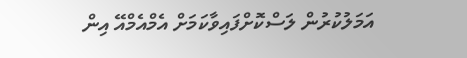އަމަލުކުރުން ލަސްކޮށްފައިވާކަމަށް އެމްއެމްއޭ އިން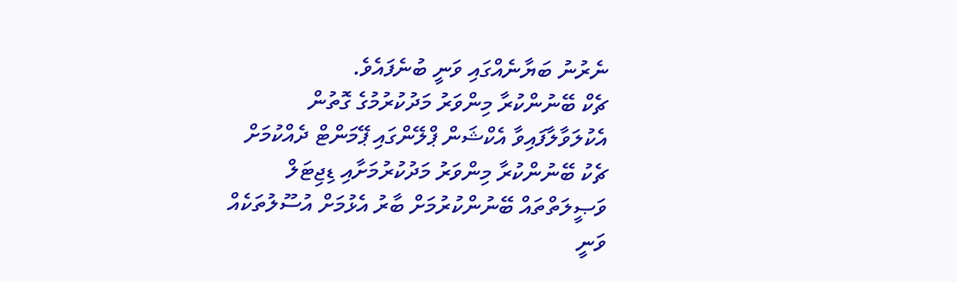ނެރުނު ބަޔާނެއްގައި ވަނީ ބުނެފައެވެ.
ޗެކް ބޭނުންކުރާ މިންވަރު މަދުކުރުމުގެ ގޮތުން އެކުލަވާލާފައިވާ އެކްޝަން ޕްލޭންގައި ޕޭމަންޓް ދެއްކުމަށް ޗެކު ބޭނުންކުރާ މިންވަރު މަދުކުރުމަށާއި ޑިޖިޓަލް ވަޞީލަތްތައް ބޭނުންކުރުމަށް ބާރު އެޅުމަށް އުސޫލުތަކެއް ވަނީ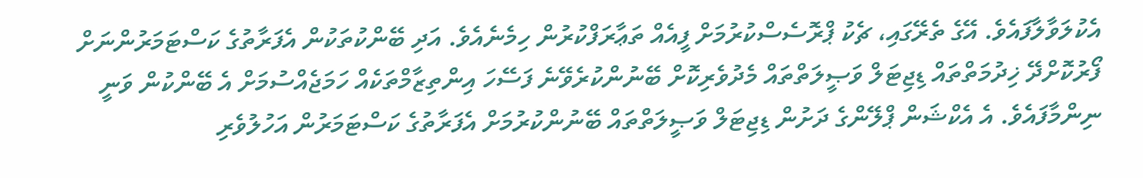އެކުލަވާލާފައެވެ. އޭގެ ތެރޭގައި، ޗެކު ޕްރޮސެސްކުރުމަށް ފީއެއް ތަޢާރަފްކުރުން ހިމެނެއެވެ. އަދި ބޭންކުތަކުން އެފަރާތުގެ ކަސްޓަމަރުންނަށް ފޯރުކޮށްދޭ ޚިދުމަތްތައް ޑިޖިޓަލް ވަޞީލަތްތައް މެދުވެރިކޮށް ބޭނުންކުރެވޭނެ ފަސޭހަ އިންތިޒާމްތަކެއް ހަމަޖެއްސުމަށް އެ ބޭންކުން ވަނީ ނިންމާފައެވެ. އެ އެކްޝަން ޕްލޭންގެ ދަށުން ޑިޖިޓަލް ވަޞީލަތްތައް ބޭނުންކުރުމަށް އެފަރާތުގެ ކަސްޓަމަރުން އަހުލުވެރި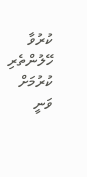ކުރުވާ ހޭލުންތެރި ކުރުމަށް ވަނީ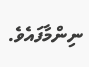ނިންމާފައެވެ.